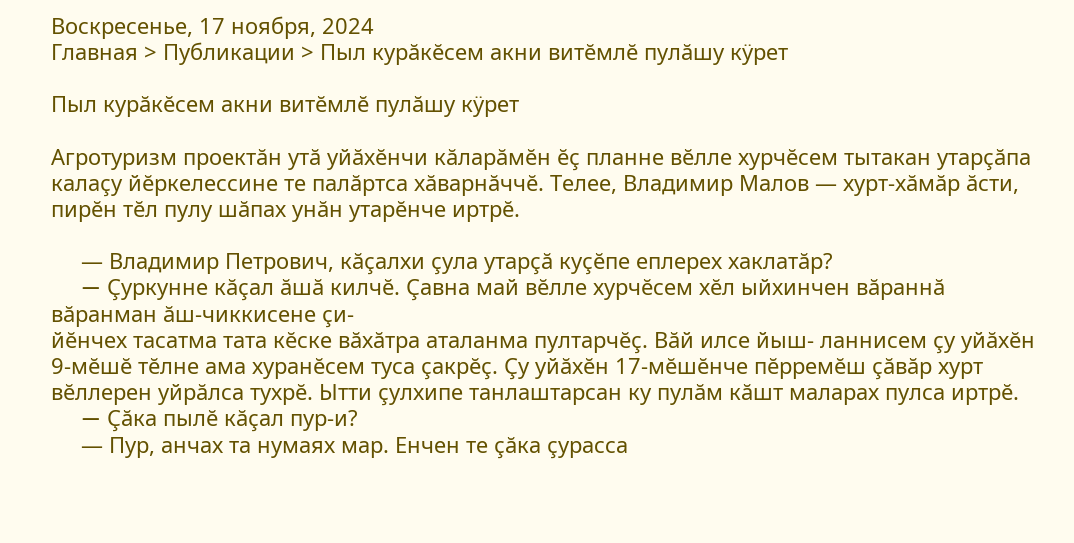Воскресенье, 17 ноября, 2024
Главная > Публикации > Пыл курăкĕсем акни витĕмлĕ пулăшу кÿрет

Пыл курăкĕсем акни витĕмлĕ пулăшу кÿрет

Агротуризм проектăн утă уйăхĕнчи кăларăмĕн ĕç планне вĕлле хурчĕсем тытакан утарçăпа калаçу йĕркелессине те палăртса хăварнăччĕ. Телее, Владимир Малов — хурт-хăмăр ăсти, пирĕн тĕл пулу шăпах унăн утарĕнче иртрĕ.

     — Владимир Петрович, кăçалхи çула утарçă куçĕпе еплерех хаклатăр?
     — Çуркунне кăçал ăшă килчĕ. Çавна май вĕлле хурчĕсем хĕл ыйхинчен вăраннă вăранман ăш-чиккисене çи-
йĕнчех тасатма тата кĕске вăхăтра аталанма пултарчĕç. Вăй илсе йыш- ланнисем çу уйăхĕн 9-мĕшĕ тĕлне ама хуранĕсем туса çакрĕç. Çу уйăхĕн 17-мĕшĕнче пĕрремĕш çăвăр хурт вĕллерен уйрăлса тухрĕ. Ытти çулхипе танлаштарсан ку пулăм кăшт маларах пулса иртрĕ.
     — Çăка пылĕ кăçал пур-и?
     — Пур, анчах та нумаях мар. Енчен те çăка çурасса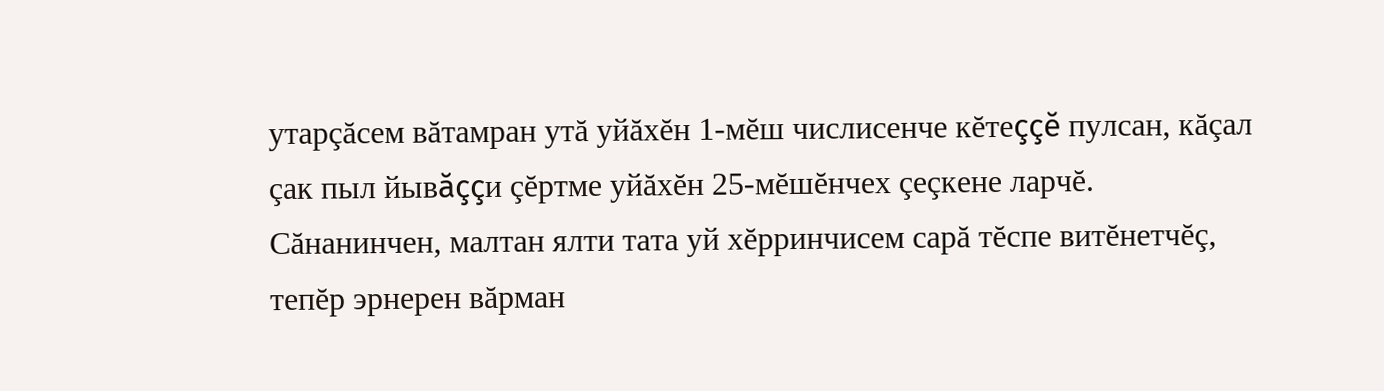утарçăсем вăтамран утă уйăхĕн 1-мĕш числисенче кĕтеççĕ пулсан, кăçал çак пыл йывăççи çĕртме уйăхĕн 25-мĕшĕнчех çеçкене ларчĕ. Сăнанинчен, малтан ялти тата уй хĕрринчисем сарă тĕспе витĕнетчĕç, тепĕр эрнерен вăрман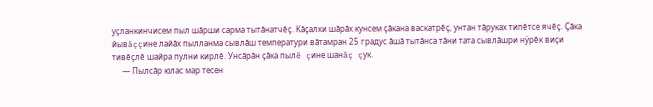уçланкинчисем пыл шăрши сарма тытăнатчĕç. Кăçалхи шăрăх кунсем çăкана васкатрĕç, унтан тăруках типĕтсе ячĕç. Çăка йывăççине лайăх пылланма сывлăш температури вăтамран 25 градус ăшă тытăнса тăни тата сывлăшри нÿрĕк виçи тивĕçлĕ шайра пулни кирлĕ. Унсăрăн çăка пылĕ çине шанăç çук.
     — Пылсăр юлас мар тесен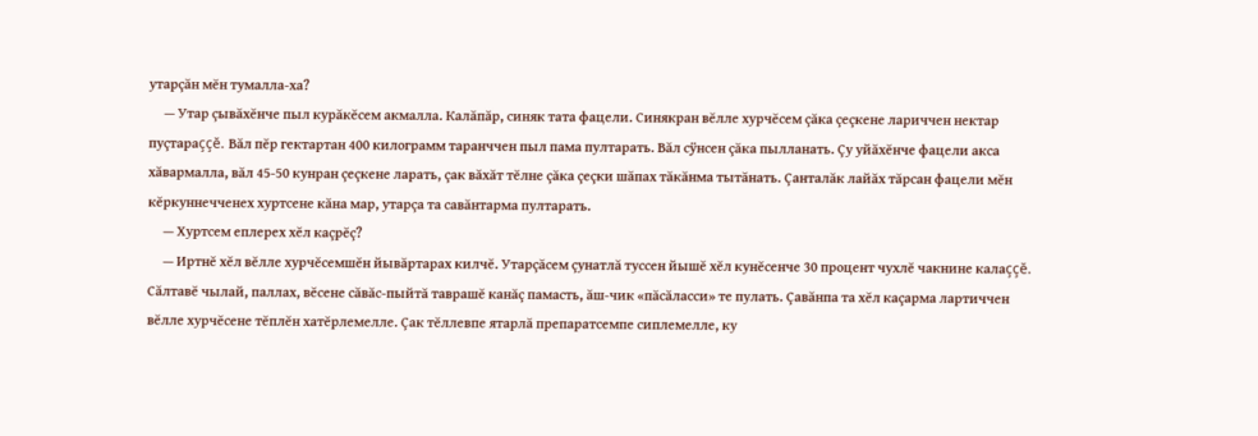утарçăн мĕн тумалла-ха?
     — Утар çывăхĕнче пыл курăкĕсем акмалла. Калăпăр, синяк тата фацели. Синякран вĕлле хурчĕсем çăка çеçкене лариччен нектар пуçтараççĕ. Вăл пĕр гектартан 400 килограмм таранччен пыл пама пултарать. Вăл сÿнсен çăка пылланать. Çу уйăхĕнче фацели акса хăвармалла, вăл 45-50 кунран çеçкене ларать, çак вăхăт тĕлне çăка çеçки шăпах тăкăнма тытăнать. Çанталăк лайăх тăрсан фацели мĕн кĕркуннечченех хуртсене кăна мар, утарçа та савăнтарма пултарать.
     — Хуртсем еплерех хĕл каçрĕç?
     — Иртнĕ хĕл вĕлле хурчĕсемшĕн йывăртарах килчĕ. Утарçăсем çунатлă туссен йышĕ хĕл кунĕсенче 30 процент чухлĕ чакнине калаççĕ. Сăлтавĕ чылай, паллах, вĕсене сăвăс-пыйтă таврашĕ канăç памасть, ăш-чик «пăсăласси» те пулать. Çавăнпа та хĕл каçарма лартиччен вĕлле хурчĕсене тĕплĕн хатĕрлемелле. Çак тĕллевпе ятарлă препаратсемпе сиплемелле, ку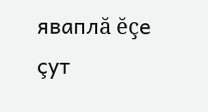яваплă ĕçе çут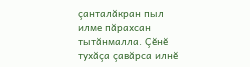çанталăкран пыл илме пăрахсан тытăнмалла. Çĕнĕ тухăçа çавăрса илнĕ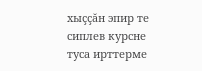хыççăн эпир те сиплев курсне туса ирттерме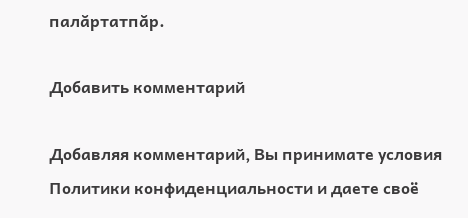палăртатпăр.

Добавить комментарий

Добавляя комментарий, Вы принимате условия Политики конфиденциальности и даете своё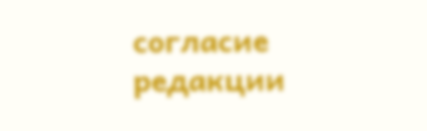согласие редакции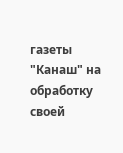газеты "Канаш" на обработку своей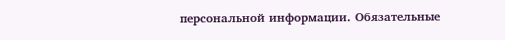персональной информации. Обязательные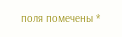поля помечены *